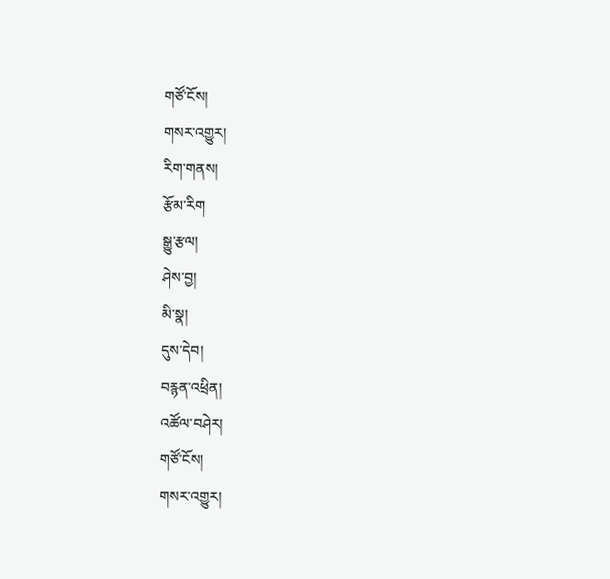གཙོ་ངོས།
གསར་འགྱུར།
རིག་གནས།
རྩོམ་རིག
སྒྱུ་རྩལ།
ཤེས་བྱ།
མི་སྣ།
དུས་དེབ།
བརྙན་འཕྲིན།
འཚོལ་བཤེར།
གཙོ་ངོས།
གསར་འགྱུར།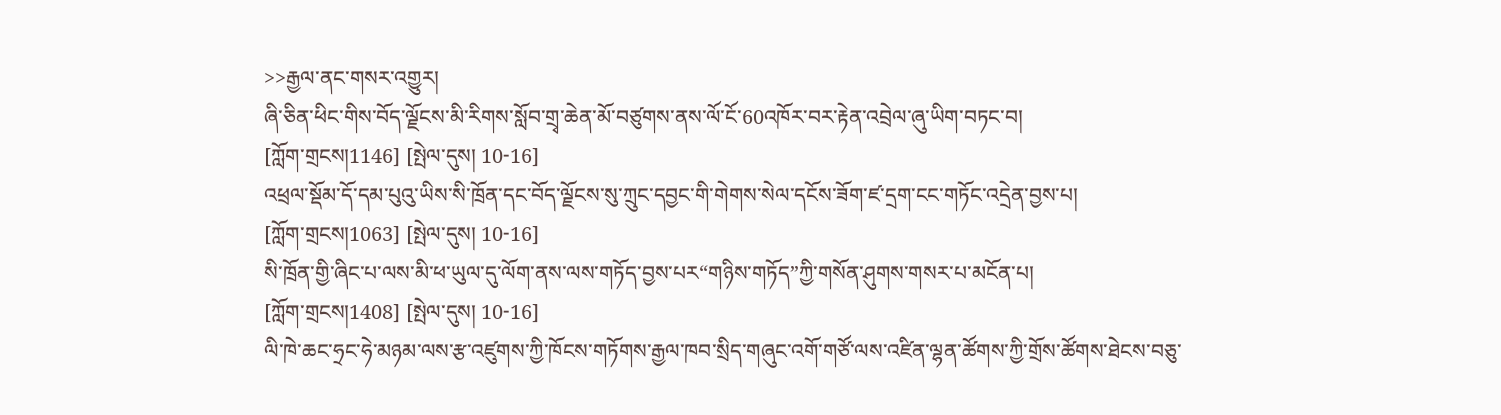>>རྒྱལ་ནང་གསར་འགྱུར།
ཞི་ཅིན་ཕིང་གིས་བོད་ལྗོངས་མི་རིགས་སློབ་གྲྭ་ཆེན་མོ་བཙུགས་ནས་ལོ་ངོ་60འཁོར་བར་རྟེན་འབྲེལ་ཞུ་ཡིག་བཏང་བ།
[ཀློག་གྲངས།1146] [སྤེལ་དུས། 10-16]
འཕྲལ་སྡོམ་དོ་དམ་པུའུ་ཡིས་སི་ཁྲོན་དང་བོད་ལྗོངས་སུ་ཀྲུང་དབྱང་གི་གེགས་སེལ་དངོས་ཟོག་ཛ་དྲག་ངང་གཏོང་འདྲེན་བྱས་པ།
[ཀློག་གྲངས།1063] [སྤེལ་དུས། 10-16]
སི་ཁྲོན་གྱི་ཞིང་པ་ལས་མི་ཕ་ཡུལ་དུ་ལོག་ནས་ལས་གཏོད་བྱས་པར“གཉིས་གཏོད”ཀྱི་གསོན་ཤུགས་གསར་པ་མངོན་པ།
[ཀློག་གྲངས།1408] [སྤེལ་དུས། 10-16]
ལི་ཁེ་ཆང་ཧྲང་ཧེ་མཉམ་ལས་རྩ་འཛུགས་ཀྱི་ཁོངས་གཏོགས་རྒྱལ་ཁབ་སྲིད་གཞུང་འགོ་གཙོ་ལས་འཛིན་ལྷན་ཚོགས་ཀྱི་གྲོས་ཚོགས་ཐེངས་བཅུ་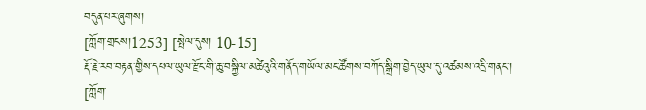བདུན་པར་ཞུགས།
[ཀློག་གྲངས།1253] [སྤེལ་དུས། 10-15]
རྡོ་རྗེ་རབ་བརྟན་གྱིས་དཔལ་ཡུལ་རྫོང་གི་ཆུ་བསྐྱིལ་མཚེའུའི་གནོད་གཡོལ་མང་ཚོགས་བཀོད་སྒྲིག་བྱེད་ཡུལ་དུ་འཚམས་འདྲི་གནང་།
[ཀློག་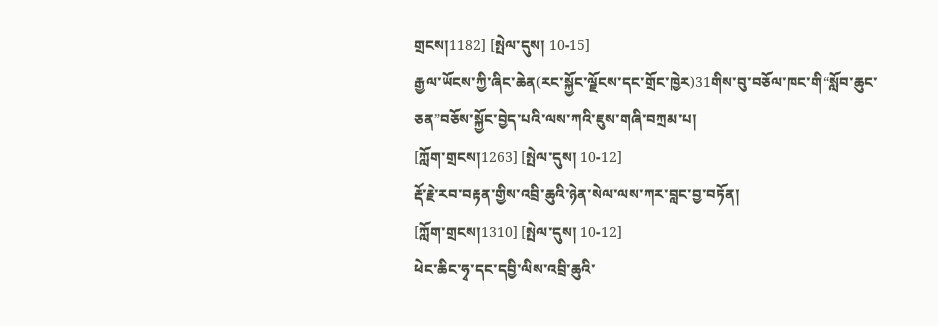གྲངས།1182] [སྤེལ་དུས། 10-15]
རྒྱལ་ཡོངས་ཀྱི་ཞིང་ཆེན(རང་སྐྱོང་ལྗོངས་དང་གྲོང་ཁྱེར)31གིས་བུ་བཅོལ་ཁང་གི“སློབ་ཆུང་ཅན”བཅོས་སྐྱོང་བྱེད་པའི་ལས་ཀའི་ཇུས་གཞི་བཀྲམ་པ།
[ཀློག་གྲངས།1263] [སྤེལ་དུས། 10-12]
རྡོ་རྗེ་རབ་བརྟན་གྱིས་འབྲི་ཆུའི་ཉེན་སེལ་ལས་ཀར་བླང་བྱ་བཏོན།
[ཀློག་གྲངས།1310] [སྤེལ་དུས། 10-12]
ཕེང་ཆིང་ཧྭ་དང་དབྱི་ལིས་འབྲི་ཆུའི་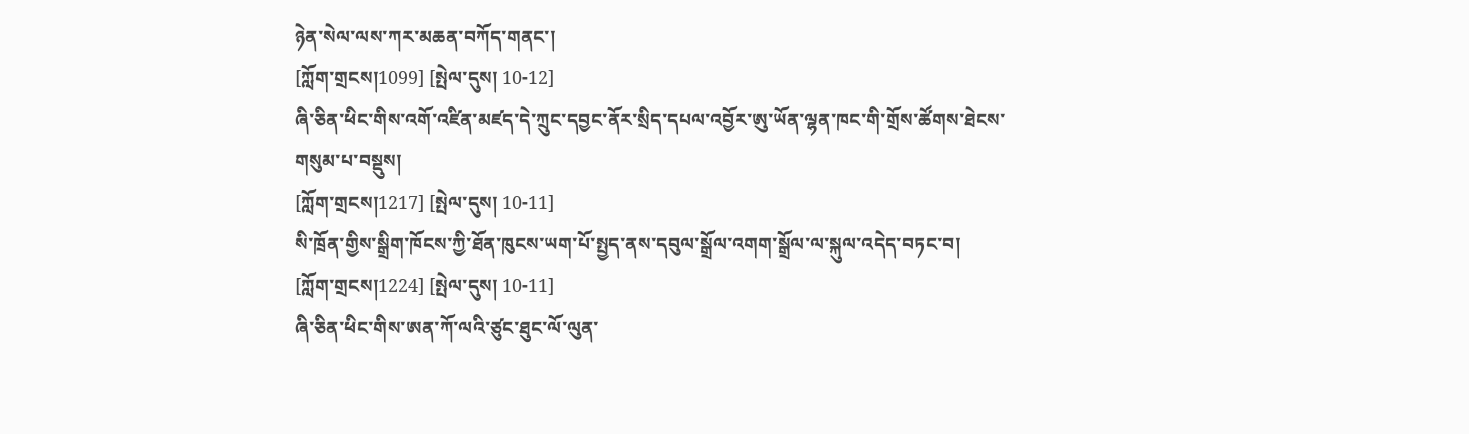ཉེན་སེལ་ལས་ཀར་མཆན་བཀོད་གནང་།
[ཀློག་གྲངས།1099] [སྤེལ་དུས། 10-12]
ཞི་ཅིན་ཕིང་གིས་འགོ་འཛིན་མཛད་དེ་ཀྲུང་དབྱང་ནོར་སྲིད་དཔལ་འབྱོར་ཨུ་ཡོན་ལྷན་ཁང་གི་གྲོས་ཚོགས་ཐེངས་གསུམ་པ་བསྡུས།
[ཀློག་གྲངས།1217] [སྤེལ་དུས། 10-11]
སི་ཁྲོན་གྱིས་སྒྲིག་ཁོངས་ཀྱི་ཐོན་ཁུངས་ཡག་པོ་སྤྱད་ནས་དབུལ་སྒྲོལ་འགག་སྒྲོལ་ལ་སྐུལ་འདེད་བཏང་བ།
[ཀློག་གྲངས།1224] [སྤེལ་དུས། 10-11]
ཞི་ཅིན་ཕིང་གིས་ཨན་ཀོ་ལའི་ཙུང་ཐུང་ལོ་ལུན་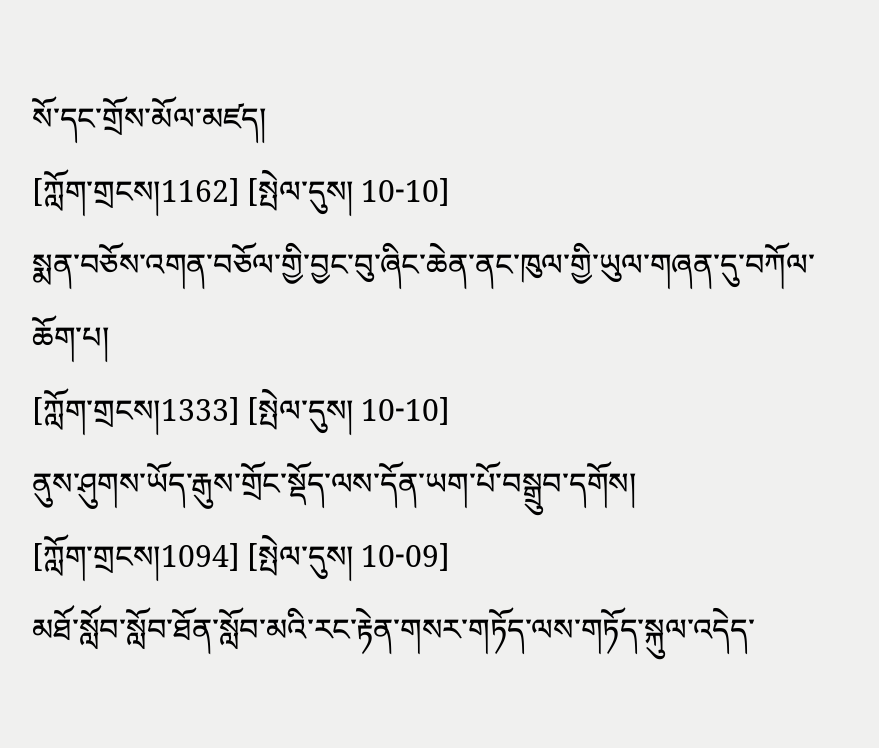སོ་དང་གྲོས་མོལ་མཛད།
[ཀློག་གྲངས།1162] [སྤེལ་དུས། 10-10]
སྨན་བཅོས་འགན་བཅོལ་གྱི་བྱང་བུ་ཞིང་ཆེན་ནང་ཁུལ་གྱི་ཡུལ་གཞན་དུ་བཀོལ་ཆོག་པ།
[ཀློག་གྲངས།1333] [སྤེལ་དུས། 10-10]
ནུས་ཤུགས་ཡོད་རྒུས་གྲོང་སྡོད་ལས་དོན་ཡག་པོ་བསྒྲུབ་དགོས།
[ཀློག་གྲངས།1094] [སྤེལ་དུས། 10-09]
མཐོ་སློབ་སློབ་ཐོན་སློབ་མའི་རང་རྟེན་གསར་གཏོད་ལས་གཏོད་སྐུལ་འདེད་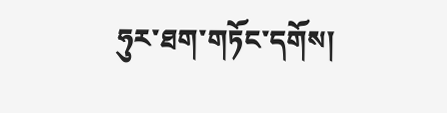ཧུར་ཐག་གཏོང་དགོས།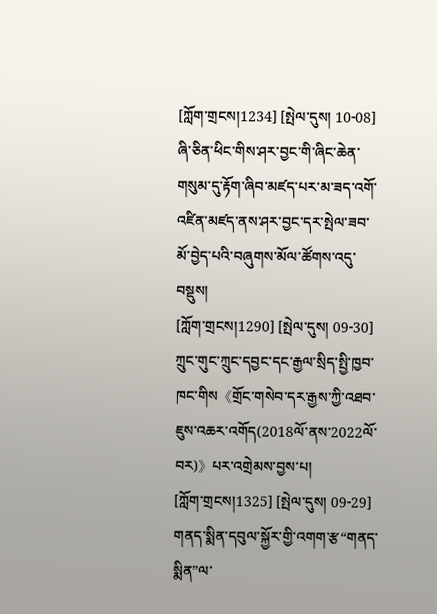[ཀློག་གྲངས།1234] [སྤེལ་དུས། 10-08]
ཞི་ཅིན་ཕིང་གིས་ཤར་བྱང་གི་ཞིང་ཆེན་གསུམ་དུ་རྟོག་ཞིབ་མཛད་པར་མ་ཟད་འགོ་འཛིན་མཛད་ནས་ཤར་བྱང་དར་སྤེལ་ཟབ་མོ་བྱེད་པའི་བཞུགས་མོལ་ཚོགས་འདུ་བསྡུས།
[ཀློག་གྲངས།1290] [སྤེལ་དུས། 09-30]
ཀྲུང་གུང་ཀྲུང་དབྱང་དང་རྒྱལ་སྲིད་སྤྱི་ཁྱབ་ཁང་གིས《གྲོང་གསེབ་དར་རྒྱས་ཀྱི་འཐབ་ཇུས་འཆར་འགོད(2018ལོ་ནས་2022ལོ་བར)》པར་འགྲེམས་བྱས་པ།
[ཀློག་གྲངས།1325] [སྤེལ་དུས། 09-29]
གནད་སྨིན་དབུལ་སྐྱོར་གྱི་འགག་རྩ“གནད་སྨིན”ལ་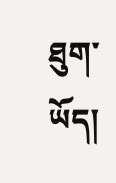ཐུག་ཡོད།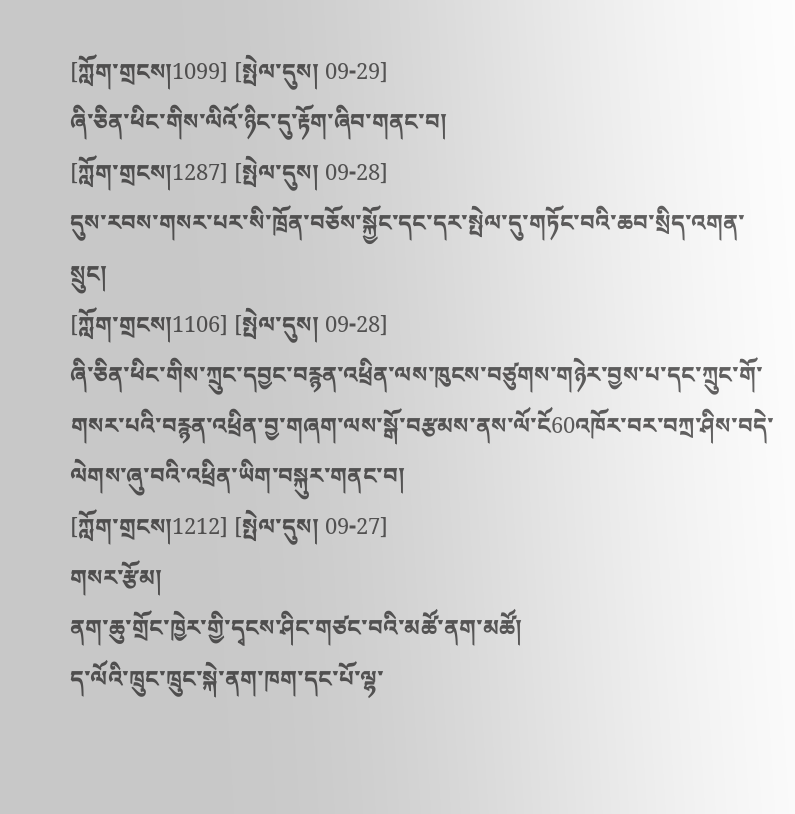[ཀློག་གྲངས།1099] [སྤེལ་དུས། 09-29]
ཞི་ཅིན་ཕིང་གིས་ལིའོ་ཉིང་དུ་རྟོག་ཞིབ་གནང་བ།
[ཀློག་གྲངས།1287] [སྤེལ་དུས། 09-28]
དུས་རབས་གསར་པར་སི་ཁྲོན་བཅོས་སྐྱོང་དང་དར་སྤེལ་དུ་གཏོང་བའི་ཆབ་སྲིད་འགན་སྲུང།
[ཀློག་གྲངས།1106] [སྤེལ་དུས། 09-28]
ཞི་ཅིན་ཕིང་གིས་ཀྲུང་དབྱང་བརྙན་འཕྲིན་ལས་ཁུངས་བཙུགས་གཉེར་བྱས་པ་དང་ཀྲུང་གོ་གསར་པའི་བརྙན་འཕྲིན་བྱ་གཞག་ལས་སྒོ་བརྩམས་ནས་ལོ་ངོ60འཁོར་བར་བཀྲ་ཤིས་བདེ་ལེགས་ཞུ་བའི་འཕྲིན་ཡིག་བསྐུར་གནང་བ།
[ཀློག་གྲངས།1212] [སྤེལ་དུས། 09-27]
གསར་རྩོམ།
ནག་ཆུ་གྲོང་ཁྱེར་གྱི་དྭངས་ཤིང་གཙང་བའི་མཚོ་ནག་མཚོ།
ད་ལོའི་ཁྲུང་ཁྲུང་སྐེ་ནག་ཁག་དང་པོ་ལྷ་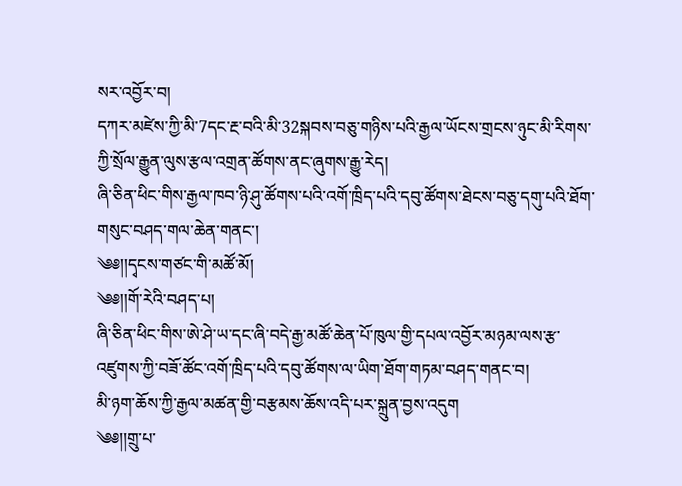སར་འབྱོར་བ།
དཀར་མཛེས་ཀྱི་མི་7དང་རྔ་བའི་མི་32སྐབས་བཅུ་གཉིས་པའི་རྒྱལ་ཡོངས་གྲངས་ཉུང་མི་རིགས་ཀྱི་སྲོལ་རྒྱུན་ལུས་རྩལ་འགྲན་ཚོགས་ནང་ཞུགས་རྒྱུ་རེད།
ཞི་ཅིན་ཕིང་གིས་རྒྱལ་ཁབ་ཉི་ཤུ་ཚོགས་པའི་འགོ་ཁྲིད་པའི་དབུ་ཚོགས་ཐེངས་བཅུ་དགུ་པའི་ཐོག་གསུང་བཤད་གལ་ཆེན་གནང་།
༄༅།།དྭངས་གཙང་གི་མཚོ་མོ།
༄༅།།གོ་རེའི་བཤད་པ།
ཞི་ཅིན་ཕིང་གིས་ཨེ་ཤེ་ཡ་དང་ཞི་བདེ་རྒྱ་མཚོ་ཆེན་པོ་ཁུལ་གྱི་དཔལ་འབྱོར་མཉམ་ལས་རྩ་འཛུགས་ཀྱི་བཟོ་ཚོང་འགོ་ཁྲིད་པའི་དབུ་ཚོགས་ལ་ཡིག་ཐོག་གཏམ་བཤད་གནང་བ།
མི་ཉག་ཆོས་ཀྱི་རྒྱལ་མཚན་གྱི་བརྩམས་ཆོས་འདི་པར་སྐྲུན་བྱས་འདུག
༄༅།།གྲུ་པ་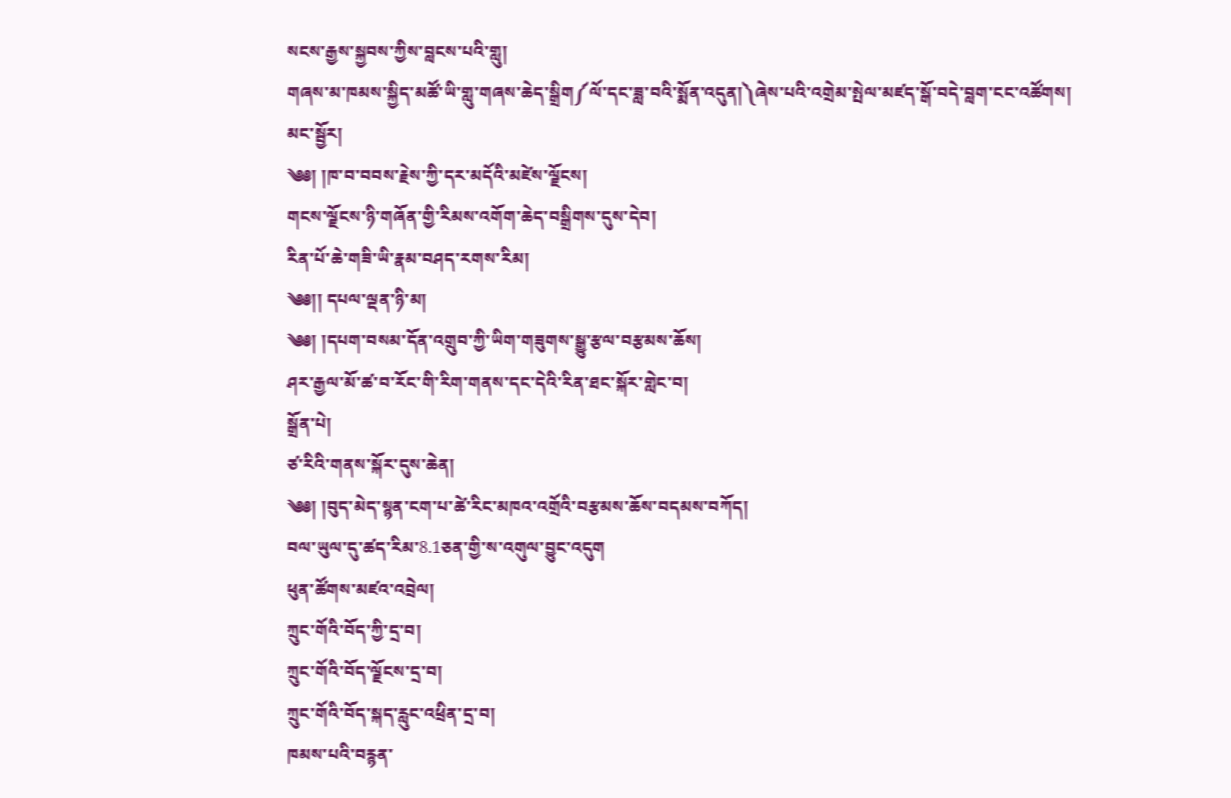སངས་རྒྱས་སྐྱབས་ཀྱིས་བླངས་པའི་གླུ།
གཞས་མ་ཁམས་སྐྱིད་མཚོ་ཡི་གླུ་གཞས་ཆེད་སྒྲིག༼ལོ་དང་ཟླ་བའི་སྨོན་འདུན།༽ཞེས་པའི་འགྲེམ་སྤེལ་མཛད་སྒོ་བདེ་བླག་ངང་འཚོགས།
མང་སྦྱོར།
༄༅། །ཁ་བ་བབས་རྗེས་ཀྱི་དར་མདོའི་མཛེས་ལྗོངས།
གངས་ལྗོངས་ཉི་གཞོན་གྱི་རིམས་འགོག་ཆེད་བསྒྲིགས་དུས་དེབ།
རིན་པོ་ཆེ་གཟི་ཡི་རྣམ་བཤད་རགས་རིམ།
༄༅།། དཔལ་ལྡན་ཉི་མ།
༄༅། །དཔག་བསམ་དོན་འགྲུབ་ཀྱི་ཡིག་གཟུགས་སྒྱུ་རྩལ་བརྩམས་ཆོས།
ཤར་རྒྱལ་མོ་ཚ་བ་རོང་གི་རིག་གནས་དང་དེའི་རིན་ཐང་སྐོར་གླེང་བ།
སྒྲོན་པེ།
ཙ་རིའི་གནས་སྐོར་དུས་ཆེན།
༄༅། །བུད་མེད་སྙན་ངག་པ་ཚེ་རིང་མཁའ་འགྲོའི་བརྩམས་ཆོས་བདམས་བཀོད།
བལ་ཡུལ་དུ་ཚད་རིམ་8.1ཅན་གྱི་ས་འགུལ་བྱུང་འདུག
ཕུན་ཚོགས་མཛའ་འབྲེལ།
ཀྲུང་གོའི་བོད་ཀྱི་དྲ་བ།
ཀྲུང་གོའི་བོད་ལྗོངས་དྲ་བ།
ཀྲུང་གོའི་བོད་སྐད་རླུང་འཕྲིན་དྲ་བ།
ཁམས་པའི་བརྙན་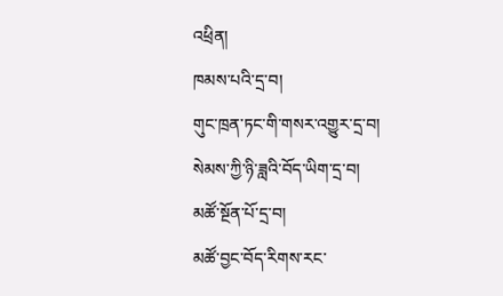འཕྲིན།
ཁམས་པའི་དྲ་བ།
གུང་ཁྲན་ཏང་གི་གསར་འགྱུར་དྲ་བ།
སེམས་ཀྱི་ཉི་ཟླའི་བོད་ཡིག་དྲ་བ།
མཚོ་སྔོན་པོ་དྲ་བ།
མཚོ་བྱང་བོད་རིགས་རང་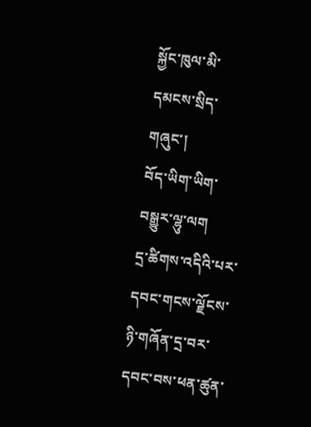སྐྱོང་ཁུལ་མི་དམངས་སྲིད་གཞུང་།
བོད་ཡིག་ཡིག་བསྒྱུར་ལྷུ་ལག
དྲ་ཚིགས་འདིའི་པར་དབང་གངས་ལྗོངས་ཉི་གཞོན་དྲ་བར་དབང་བས་ཕན་ཚུན་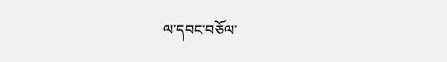ལ་དབང་བཅོལ་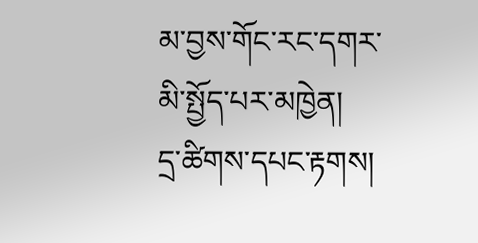མ་བྱས་གོང་རང་དགར་མི་སྤྱོད་པར་མཁྱེན།
དྲ་ཚིགས་དཔང་རྟགས།